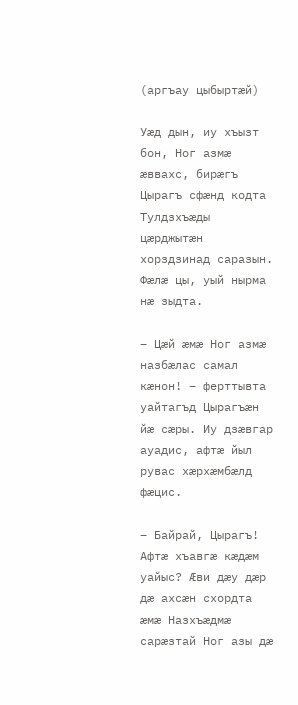(аргъау цыбыртӕй)

Уæд дын, иу хъызт бон, Ног азмæ æввахс, бирӕгъ Цырагъ сфæнд кодта Тулдзхъæды цæрджытæн хорздзинад саразын. Фæлæ цы, уый нырма нæ зыдта.

– Цӕй ӕмӕ Ног азмæ назбæлас самал кӕнон! – ферттывта уайтагъд Цырагъæн йæ сæры. Иу дзæвгар ауадис, афтæ йыл рувас хæрхæмбæлд фæцис.

– Байрай, Цырагъ! Афтæ хъавгæ кæдæм уайыс? Ӕви дæу дæр дæ ахсæн схордта æмæ Назхъæдмæ сарæзтай Ног азы дæ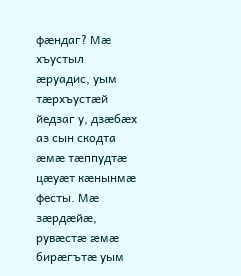фæндаг? Мæ хъустыл æруадис, уым тæрхъустæй йедзаг у, дзæбæх аз сын скодта æмæ тӕппудтӕ цæуæт кæнынмæ фесты. Мæ зæрдæйæ, рувæстæ æмæ бирæгътæ уым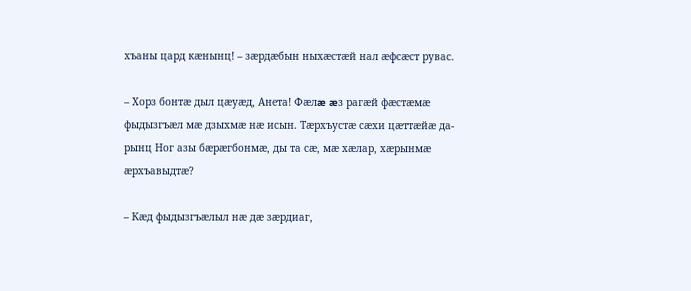хъаны цард кæнынц! – зæрдæбын ныхæстæй нал æфсæст рувас.

– Хорз бонтæ дыл цæуæд, Анета! Фæлæ æз рагæй фæстæмæ фыдызгъæл мæ дзыхмæ нæ исын. Тӕрхъустӕ сӕхи цӕттӕйӕ да-рынц Ног азы бӕрӕгбонмӕ, ды та сӕ, мӕ хӕлар, хӕрынмӕ ӕрхъавыдтӕ?

– Кӕд фыдызгъӕлыл нӕ дӕ зӕрдиаг,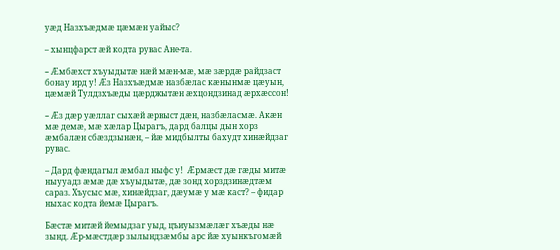уӕд Назхъӕдмӕ цӕмӕн уайыс?

– хынцфарст æй кодта рувас Ане-та.

– Æмбæхст хъуыдытæ нæй мæн-мæ, мæ зæрдæ райдзаст бонау ирд у! Æз Назхъæдмæ назбæлас кӕнынмӕ цæуын, цæмæй Тулдзхъæды цӕрджытӕн æхцондзинад æрхæссон!

– Æз дæр уæллаг сыхæй æрвыст дæн, назбæласмæ. Акæн мæ демæ, мæ хæлар Цырагъ, дард балцы дын хорз ӕмбалӕн сбæздзынæн, – йæ мидбылты бахудт хинӕйдзаг рувас.

– Дард фæндагыл æмбал ныфс у!  Æрмæст дæ гæды митӕ ныууадз æмæ дæ хъуыдытæ, дæ зонд хорздзинӕдтӕм сараз. Хъусыс мæ, хинæйдзаг, дæумæ у мæ каст? – фидар ныхас кодта йемæ Цырагъ.

Бæстæ митæй йемыдзаг уыд, цъиуызмæлæг хъæды нæ зынд. Æр-мæстдæр зылындзæмбы арс йæ хуынкъгомæй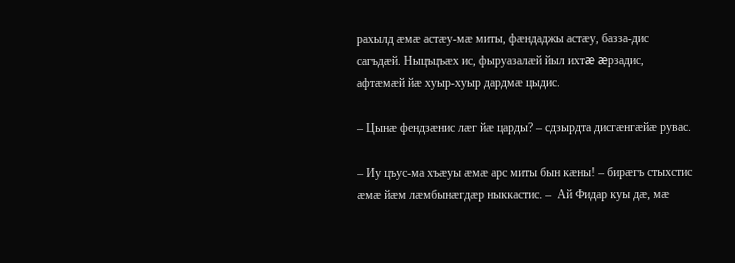рахылд æмæ астæу-мæ миты, фӕндаджы астӕу, базза-дис сагъдæй. Ныцъцъæх ис, фыруазалæй йыл ихтæ æрзадис, афтæмæй йæ хуыр-хуыр дардмæ цыдис.

– Цынæ фендзӕнис лӕг йӕ царды? – сдзырдта дисгæнгæйӕ рувас.

– Иу цъус-ма хъæуы æмæ арс миты бын кæны! – бирæгъ стыхстис æмæ йæм лæмбынæгдæр ныккастис. –  Ай Фидар куы дæ, мæ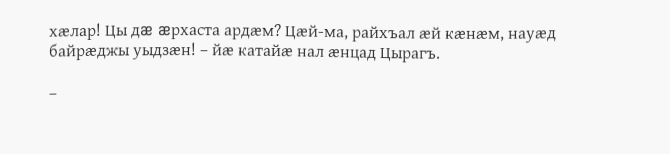хæлар! Цы дæ æрхаста ардæм? Цæй-ма, райхъал æй кæнæм, науæд байрæджы уыдзæн! – йæ катайæ нал æнцад Цырагъ.

–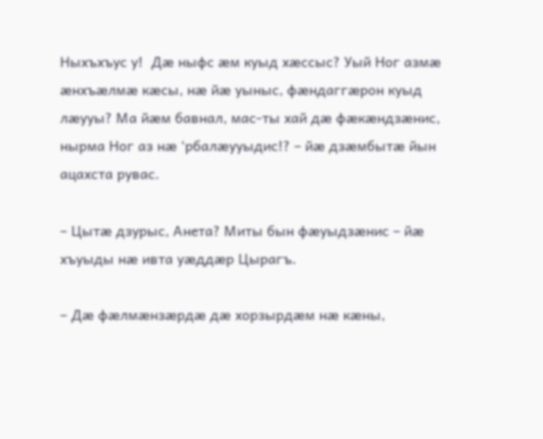Ныхъхъус у!  Дæ ныфс æм куыд хæссыс? Уый Ног азмæ æнхъæлмæ кæсы, нӕ йӕ уыныс, фӕндаггӕрон куыд лӕууы? Ма йæм бавнал, мас-ты хай дæ фæкæндзæнис, нырма Ног аз нӕ ‘рбалӕууыдис!? – йæ дзæмбытæ йын ацахста рувас.

– Цытæ дзурыс, Анета? Миты бын фæуыдзæнис – йæ хъуыды нæ ивта уӕддӕр Цырагъ.

– Дæ фӕлмӕнзӕрдӕ дæ хорзырдӕм нæ кæны,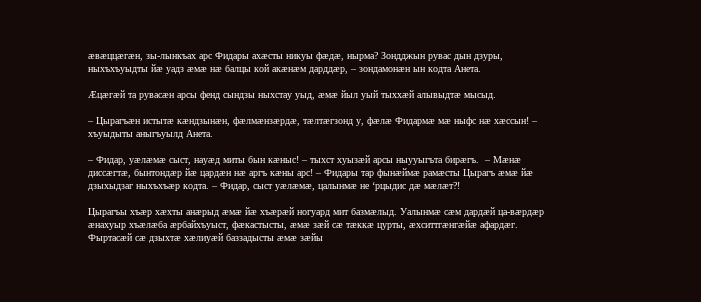ӕвӕццӕгӕн, зы-лынкъах арс Фидары ахæсты никуы фæдæ, нырма? Зондджын рувас дын дзуры, ныхъхъуыдты йæ уадз æмæ нæ балцы кой акæнæм дарддæр, – зондамонæн ын кодта Анета.

Æцæгæй та рувасæн арсы фенд сындзы ныхстау уыд, ӕмӕ йыл уый тыххӕй алывыдтӕ мысыд.

– Цырагъæн истытæ кæндзынæн, фæлмæнзæрдæ, тӕлтӕгзонд у, фæлæ Фидармæ мӕ ныфс нӕ хӕссын! – хъуыдыты аныгъуылд Анета.

– Фидар, уæлæмæ сыст, науӕд миты бын кæныс! – тыхст хуызæй арсы ныууыгъта бирæгъ.  – Мӕнӕ диссӕгтӕ, бынтондæр йӕ цардæн нӕ аргъ кӕны арс! – Фидары тар фынæймæ рамæсты Цырагъ ӕмӕ йӕ дзыхыдзаг ныхъхъӕр кодта. – Фидар, сыст уæлæмæ, цалынмӕ не ‘рцыдис дæ мæлæт?!

Цырагъы хъӕр хæхты анӕрыд æмæ йӕ хъæрæй ногуард мит базмӕлыд. Уалынмӕ сæм дардӕй ца-вæрдæр æнахуыр хъæлæба æрбайхъуыст, фæкастысты, æмæ зæй сæ тæккæ цурты, ӕхситтгӕнгӕйӕ афардæг. Фыртасӕй сӕ дзыхтӕ хӕлиуӕй баззадысты ӕмӕ зæйы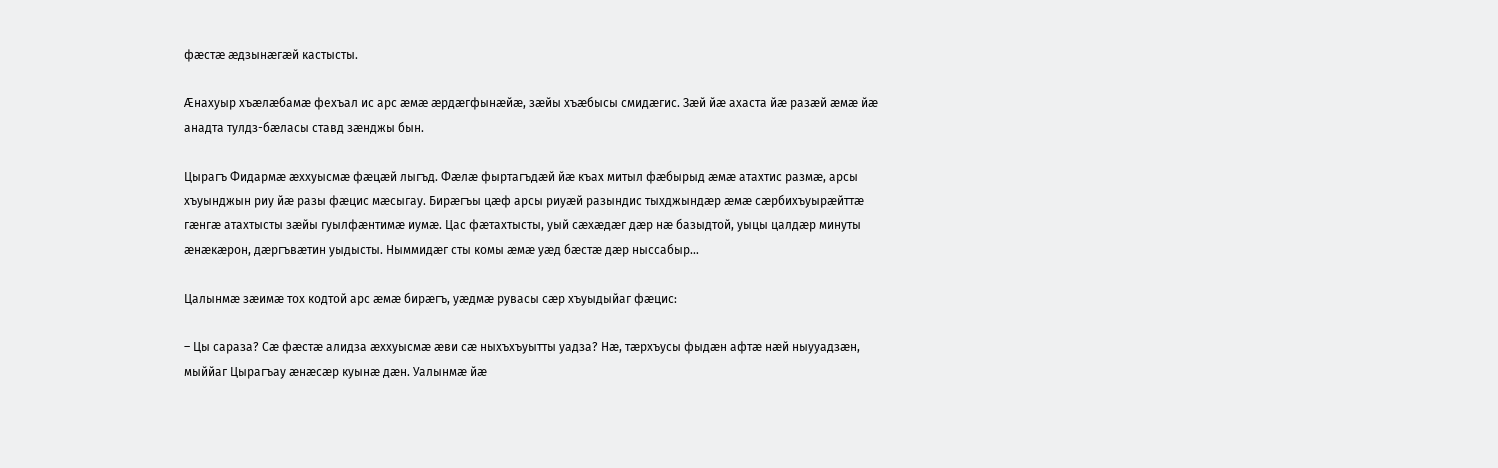фæстæ æдзынæгæй кастысты.

Æнахуыр хъæлæбамæ фехъал ис арс æмæ æрдæгфынæйæ, зæйы хъӕбысы смидӕгис. Зæй йӕ ахаста йæ разæй æмæ йæ анадта тулдз-бæласы ставд зæнджы бын.

Цырагъ Фидармӕ æххуысмæ фæцæй лыгъд. Фæлæ фыртагъдӕй йӕ къах митыл фæбырыд æмæ атахтис размæ, арсы хъуынджын риу йæ разы фӕцис мӕсыгау. Бирæгъы цæф арсы риуæй разындис тыхджындæр æмæ сæрбихъуырæйттæ гæнгæ атахтысты зӕйы гуылфӕнтимӕ иумӕ. Цас фæтахтысты, уый сæхæдæг дæр нæ базыдтой, уыцы цалдӕр минуты ӕнӕкӕрон, дӕргъвӕтин уыдысты. Ныммидæг сты комы æмæ уӕд бæстæ дӕр ныссабыр…

Цалынмæ зæимæ тох кодтой арс æмæ бирæгъ, уæдмæ рувасы сæр хъуыдыйаг фæцис:

– Цы сараза? Сӕ фӕстӕ алидза ӕххуысмӕ ӕви сӕ ныхъхъуытты уадза? Нӕ, тæрхъусы фыдæн афтæ нæй ныууадзæн, мыййаг Цырагъау ӕнӕсӕр куынæ дæн. Уалынмæ йæ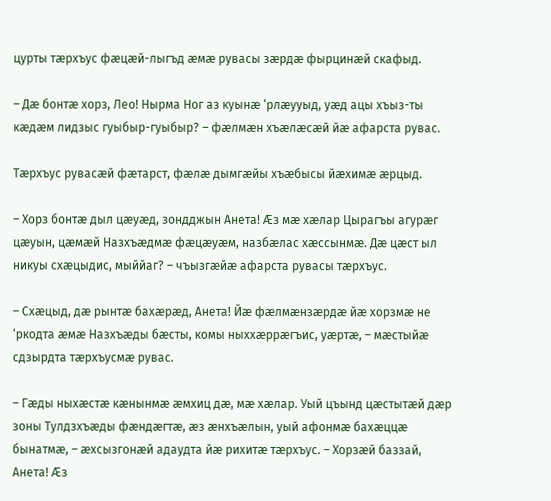цурты тæрхъус фæцæй-лыгъд æмæ рувасы зӕрдӕ фырцинӕй скафыд.

– Дӕ бонтӕ хорз, Лео! Нырма Ног аз куынæ ‘рлæууыд, уæд ацы хъыз-ты кæдæм лидзыс гуыбыр-гуыбыр? – фӕлмӕн хъӕлӕсӕй йӕ афарста рувас.

Тӕрхъус рувасӕй фӕтарст, фӕлӕ дымгӕйы хъӕбысы йӕхимӕ ӕрцыд.

– Хорз бонтæ дыл цæуæд, зондджын Анета! Ӕз мӕ хӕлар Цырагъы агурæг цæуын, цӕмӕй Назхъæдмæ фæцæуæм, назбæлас хæссынмæ. Дæ цæст ыл никуы схæцыдис, мыййаг? – чъызгæйæ афарста рувасы тæрхъус.

– Схæцыд, дæ рынтæ бахæрæд, Анета! Йæ фæлмæнзæрдæ йæ хорзмæ не ‘ркодта æмæ Назхъæды бæсты, комы ныххæррæгъис, уӕртӕ, – мæстыйæ сдзырдта тæрхъусмæ рувас.

– Гæды ныхæстæ кӕнынмӕ ӕмхиц дӕ, мӕ хӕлар. Уый цъынд цæстытæй дæр зоны Тулдзхъӕды фӕндӕгтӕ, ӕз ӕнхъӕлын, уый афонмӕ бахӕццӕ бынатмӕ, – æхсызгонæй адаудта йӕ рихитæ тæрхъус. – Хорзæй баззай, Анета! Æз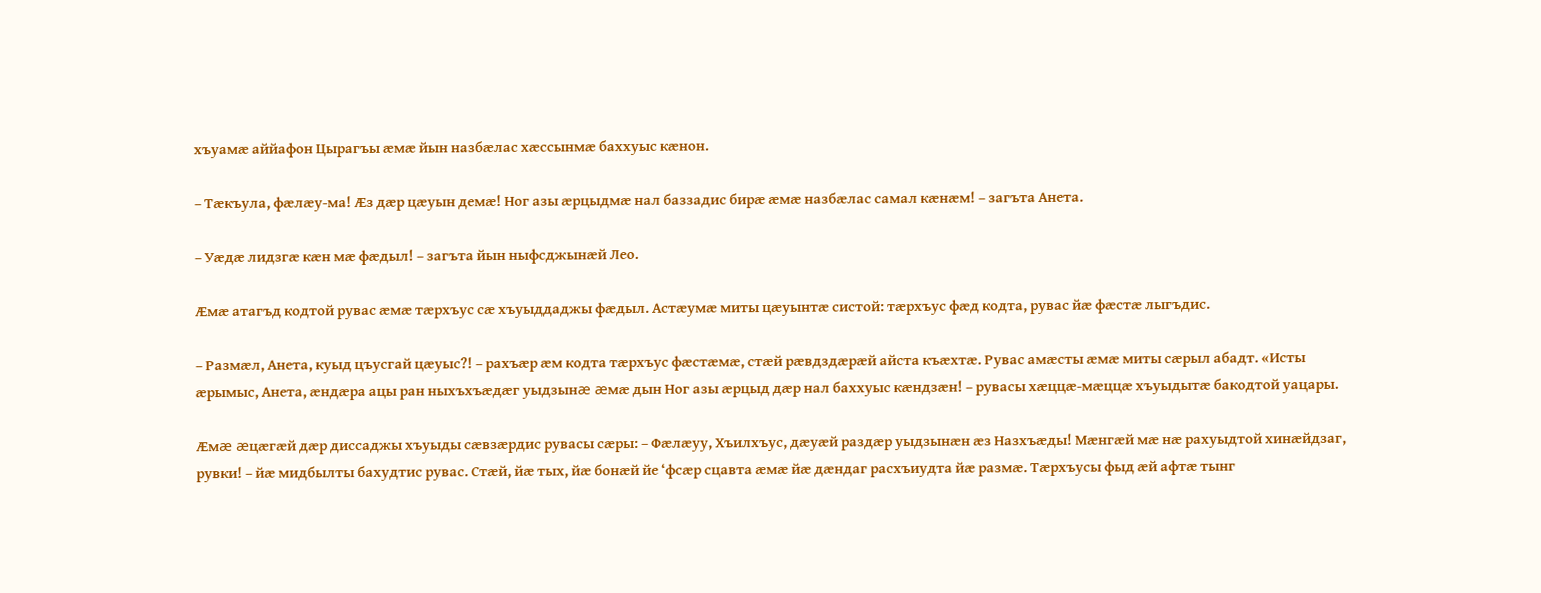хъуамӕ аййафон Цырагъы æмæ йын назбæлас хæссынмӕ баххуыс кӕнон.

– Тӕкъула, фæлæу-ма! Æз дæр цæуын демӕ! Ног азы ӕрцыдмӕ нал баззадис бирӕ æмæ назбæлас самал кæнæм! – загъта Анета.

– Уæдæ лидзгæ кæн мæ фæдыл! – загъта йын ныфсджынӕй Лео.

Æмæ атагъд кодтой рувас æмæ тæрхъус сӕ хъуыддаджы фӕдыл. Астæумæ миты цӕуынтӕ систой: тæрхъус фæд кодта, рувас йæ фæстæ лыгъдис.

– Размæл, Анета, куыд цъусгай цӕуыс?! – рахъæр æм кодта тæрхъус фæстæмæ, стæй рæвдздæрæй айста къæхтæ. Рувас амæсты æмæ миты сӕрыл абадт. «Исты æрымыс, Анета, æндæра ацы ран ныхъхъæдæг уыдзынæ æмæ дын Ног азы æрцыд дӕр нал баххуыс кӕндзӕн! – рувасы хæццæ-мӕццӕ хъуыдытæ бакодтой уацары.

Æмæ æцæгæй дæр диссаджы хъуыды сæвзæрдис рувасы сӕры: – Фæлæуу, Хъилхъус, дæуæй раздæр уыдзынæн æз Назхъæды! Мæнгæй мӕ нӕ рахуыдтой хинæйдзаг, рувки! – йæ мидбылты бахудтис рувас. Стæй, йæ тых, йæ бонæй йе ‘фсæр сцавта æмæ йæ дæндаг расхъиудта йӕ размӕ. Тӕрхъусы фыд ӕй афтӕ тынг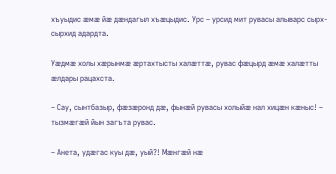хъуыдис ӕмӕ йӕ дӕндагыл хъӕцыдис. Урс – урсид мит рувасы алыварс сырх-сырхид адардта.

Уӕдмӕ холы хӕрынмӕ æртахтысты халæттӕ, рувас фӕцырд ӕмӕ халӕтты ӕлдары рацахста.

– Сау, сынтбазыр, фӕзæронд дæ, фынæй рувасы холыйæ нал хицæн кæныс! – тызмӕгӕй йын загъта рувас.

– Анета, удæгас куы дæ, уый?! Мæнгæй нæ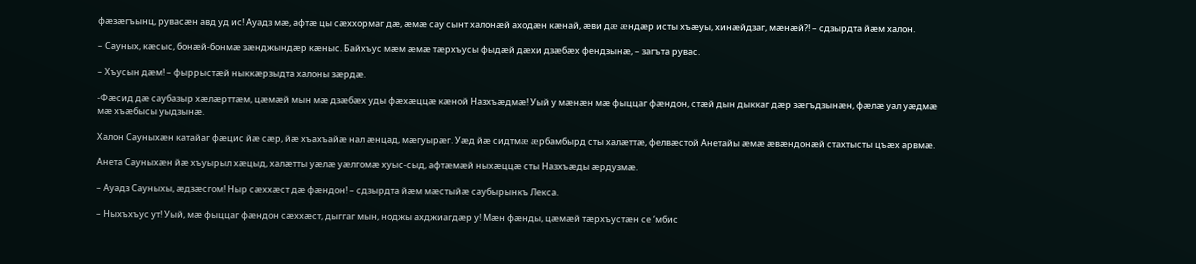фæзæгъынц, рувасæн авд уд ис! Ауадз мæ, афтæ цы сæххормаг дæ, æмæ сау сынт халонæй аходæн кæнай, æви дæ æндæр исты хъæуы, хинӕйдзаг, мæнæй?! – сдзырдта йӕм халон.

– Сауных, кӕсыс, бонæй-бонмæ зæнджындæр кæныс. Байхъус мӕм ӕмӕ тæрхъусы фыдæй дæхи дзæбæх фендзынæ, – загъта рувас.

– Хъусын дæм! – фыррыстæй ныккæрзыдта халоны зæрдæ.

-Фæсид дæ саубазыр хæлæрттæм, цæмæй мын мæ дзӕбӕх уды фӕхæццæ кæной Назхъӕдмӕ! Уый у мæнæн мæ фыццаг фæндон, стæй дын дыккаг дæр зæгъдзынæн, фæлæ уал уæдмæ мæ хъæбысы уыдзынæ.

Халон Сауныхӕн катайаг фæцис йæ сæр, йæ хъахъайæ нал ӕнцад, мӕгуырӕг. Уӕд йӕ сидтмæ æрбамбырд сты халæттæ, фелвӕстой Анетайы æмæ ӕвӕндонӕй стахтысты цъӕх арвмӕ.

Анета Сауныхӕн йæ хъуырыл хæцыд, халæтты уӕлӕ уӕлгомӕ хуыс-сыд, афтӕмӕй ныхæццæ сты Назхъæды æрдузмæ.

– Ауадз Сауныхы, æдзæсгом! Ныр сæххæст дæ фæндон! – сдзырдта йӕм мæстыйæ саубырынкъ Лекса.

– Ныхъхъус ут! Уый, мæ фыццаг фæндон сӕххӕст, дыггаг мын, ноджы ахджиагдӕр у! Мӕн фæнды, цæмæй тæрхъустæн се ‘мбис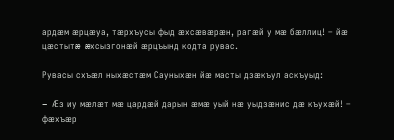ардӕм æрцæуа, тæрхъусы фыд æхсæвæрæн, рагӕй у мæ бæллиц! – йæ цæстытæ æхсызгонæй æрцъынд кодта рувас.

Рувасы схъæл ныхæстæм Сауныхӕн йæ масты дзæкъул аскъуыд:

– Æз иу мæлæт мæ цардæй дарын æмæ уый нæ уыдзæнис дæ къухæй! – фæхъæр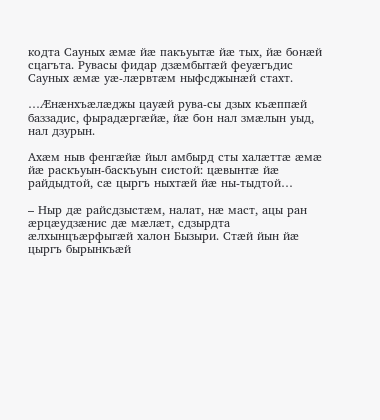кодта Сауных æмæ йæ пакъуытæ йӕ тых, йӕ бонӕй сцагъта. Рувасы фидар дзæмбытæй феуӕгъдис Сауных æмæ уæ-лӕрвтæм ныфсджынӕй стахт.

…Æнæнхъæлæджы цауæй рува-сы дзых къæппæй баззадис, фырадæргæйӕ, йæ бон нал змæлын уыд, нал дзурын.

Ахӕм ныв фенгӕйӕ йыл амбырд сты халӕттӕ æмæ йæ раскъуын-баскъуын систой: цæвынтæ йӕ райдыдтой, сæ цыргъ ныхтæй йӕ ны-тыдтой…

– Ныр дæ райсдзыстæм, налат, нæ маст, ацы ран æрцæудзæнис дæ мæлæт, сдзырдта ӕлхынцъӕрфыгӕй халон Бызыри. Стæй йын йæ цыргъ бырынкъæй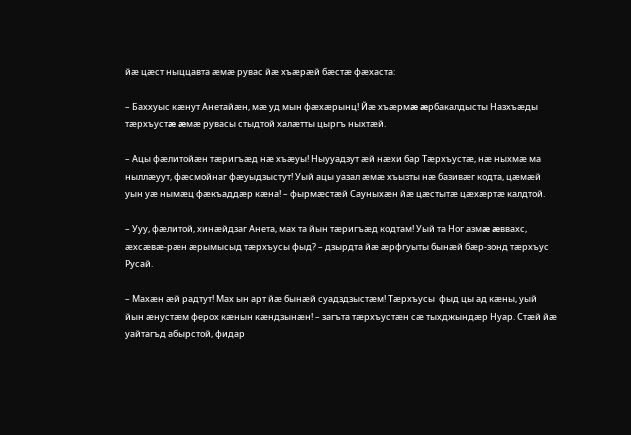йæ цæст ныццавта æмæ рувас йæ хъæрæй бæстæ фæхаста:

– Баххуыс кæнут Анетайӕн, мæ уд мын фæхæрынц! Йæ хъæрмæ æрбакалдысты Назхъæды тæрхъустæ æмæ рувасы стыдтой халæтты цыргъ ныхтæй.

– Ацы фæлитойæн тæригъæд нæ хъæуы! Ныууадзут æй нæхи бар Тӕрхъустӕ, нæ ныхмæ ма ныллæуут, фæсмойнаг фӕуыдзыстут! Уый ацы уазал æмæ хъызты нæ базивæг кодта, цæмæй уын уæ нымæц фæкъаддæр кæна! – фырмæстæй Сауныхӕн йæ цæстытæ цæхæртæ калдтой.

– Ууу, фæлитой, хинæйдзаг Анета, мах та йын тæригъæд кодтам! Уый та Ног азмæ æввахс, æхсæвæ-рæн ӕрымысыд тæрхъусы фыд? – дзырдта йӕ æрфгуыты бынӕй бæр-зонд тæрхъус Русай.

– Махæн æй радтут! Мах ын арт йӕ бынӕй суадздзыстӕм! Тæрхъусы  фыд цы ад кæны, уый йын ӕнустӕм ферох кæнын кæндзынæн! – загъта тæрхъустæн сæ тыхджындæр Нуар. Стӕй йӕ уайтагъд абырстой, фидар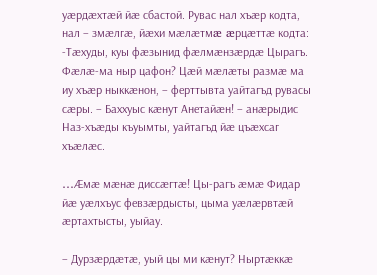уӕрдӕхтӕй йӕ сбастой. Рувас нал хъæр кодта, нал – змæлгæ, йæхи мæлæтмæ æрцæттæ кодта: -Тæхуды, куы фæзынид фæлмæнзæрдæ Цырагъ. Фæлæ-ма ныр цафон? Цӕй мæлæты размæ ма иу хъæр ныккæнон, – ферттывта уайтагъд рувасы сæры. – Баххуыс кӕнут Анетайӕн! – анæрыдис Наз-хъӕды къуымты, уайтагъд йӕ цъæхсаг хъӕлæс.

…Æмæ мӕнӕ диссæгтæ! Цы-рагъ æмæ Фидар йæ уӕлхъус февзæрдысты, цыма уæлӕрвтӕй ӕртахтысты, уыйау.

– Дурзæрдæтæ, уый цы ми кæнут? Ныртæккæ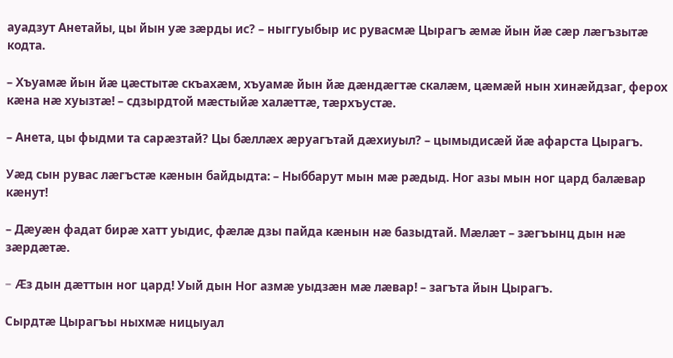ауадзут Анетайы, цы йын уæ зæрды ис? – ныггуыбыр ис рувасмæ Цырагъ æмæ йын йæ сӕр лæгъзытæ кодта.

– Хъуамæ йын йӕ цӕстытӕ скъахæм, хъуамæ йын йæ дæндæгтæ скалæм, цæмæй нын хинӕйдзаг, ферох кæна нӕ хуызтӕ! – сдзырдтой мæстыйæ халæттæ, тæрхъустæ.

– Анета, цы фыдми та сарæзтай? Цы бæллæх æруагътай дæхиуыл? – цымыдисæй йæ афарста Цырагъ.

Уæд сын рувас лæгъстæ кӕнын байдыдта: – Ныббарут мын мæ рæдыд. Ног азы мын ног цард балæвар кæнут!

– Дæуæн фадат бирæ хатт уыдис, фæлæ дзы пайда кӕнын нӕ базыдтай. Мæлæт – зӕгъынц дын нӕ зæрдæтæ.

– Æз дын дæттын ног цард! Уый дын Ног азмæ уыдзæн мæ лæвар! – загъта йын Цырагъ.

Сырдтæ Цырагъы ныхмæ ницыуал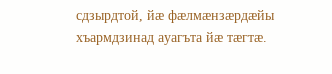сдзырдтой, йӕ фӕлмӕнзӕрдӕйы хъармдзинад ауагъта йæ тæгтæ.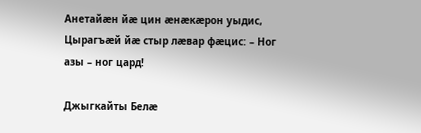Анетайӕн йæ цин æнæкæрон уыдис, Цырагъæй йæ стыр лæвар фæцис: – Ног азы – ног цард!

Джыгкайты Белæ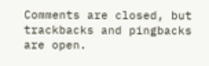Comments are closed, but trackbacks and pingbacks are open.